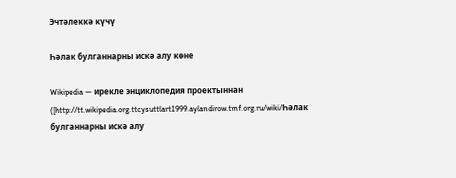Эчтәлеккә күчү

Һәлак булганнарны искә алу көне

Wikipedia — ирекле энциклопедия проектыннан ([http://tt.wikipedia.org.ttcysuttlart1999.aylandirow.tmf.org.ru/wiki/Һәлак булганнарны искә алу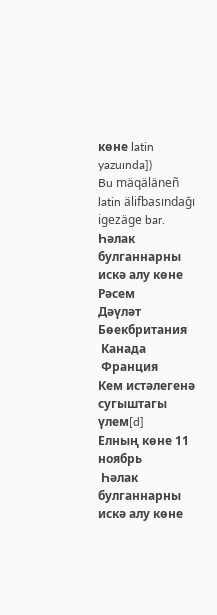көне latin yazuında])
Bu mäqäläneñ latin älifbasındağı igezäge bar.
Һәлак булганнарны искә алу көне
Рәсем
Дәүләт  Бөекбритания
 Канада
 Франция
Кем истәлегенә сугыштагы үлем[d]
Елның көне 11 ноябрь
 Һәлак булганнарны искә алу көне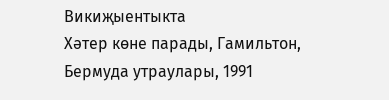Викиҗыентыкта
Хәтер көне парады, Гамильтон, Бермуда утраулары, 1991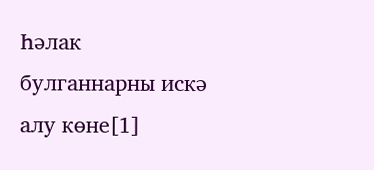Һәлак булганнарны искә алу көне[1]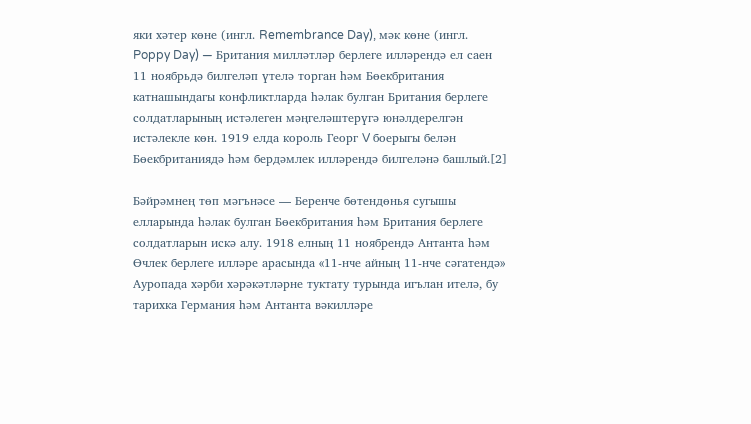яки хәтер көне (ингл. Remembrance Day), мәк көне (ингл. Poppy Day) — Британия милләтләр берлеге илләрендә ел саен 11 ноябрьдә билгеләп үтелә торган һәм Бөекбритания катнашындагы конфликтларда һәлак булган Британия берлеге солдатларының истәлеген мәңгеләштерүгә юнәлдерелгән истәлекле көн. 1919 елда король Георг V боерыгы белән Бөекбританиядә һәм бердәмлек илләрендә билгеләнә башлый.[2]

Бәйрәмнең төп мәгънәсе — Беренче бөтендөнья сугышы елларында һәлак булган Бөекбритания һәм Британия берлеге солдатларын искә алу. 1918 елның 11 ноябрендә Антанта һәм Өчлек берлеге илләре арасында «11-нче айның 11-нче сәгатендә» Ауропада хәрби хәрәкәтләрне туктату турында игълан ителә, бу тарихка Германия һәм Антанта вәкилләре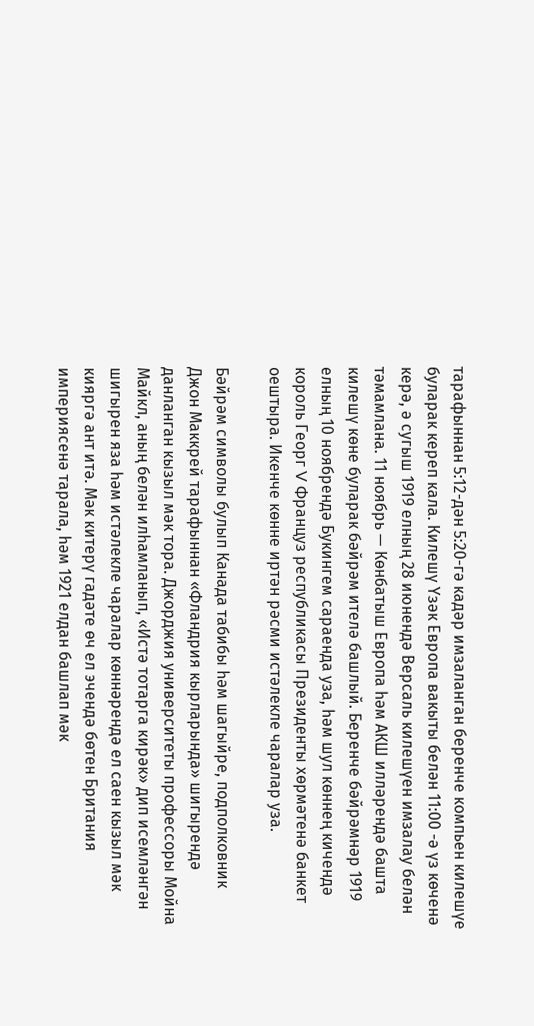тарафыннан 5:12-дән 5:20-гә кадәр имзаланган беренче компьен килешүе буларак кереп кала. Килешү Үзәк Европа вакыты белән 11:00 -ә үз көченә керә, ә сугыш 1919 елның 28 июнендә Версаль килешүен имзалау белән тәмамлана. 11 ноябрь — Көнбатыш Европа һәм АКШ илләрендә башта килешү көне буларак бәйрәм ителә башлый. Беренче бәйрәмнәр 1919 елның 10 ноябрендә Букингем сараенда уза, һәм шул көннең кичендә король Георг V Француз республикасы Президенты хөрмәтенә банкет оештыра. Икенче көнне иртән рәсми истәлекле чаралар уза.

Бәйрәм символы булып Канада табибы һәм шагыйре, подполковник Джон Маккрей тарафыннан «Фландрия кырларында» шигырендә данланган кызыл мәк тора. Джорджия университеты профессоры Мойна Майкл, аның белән илһамланып, «Истә тотарга кирәк» дип исемләнгән шигырен яза һәм истәлекле чаралар көннәрендә ел саен кызыл мәк кияргә ант итә. Мәк китерү гадәте өч ел эчендә бөтен Британия империясенә тарала, һәм 1921 елдан башлап мәк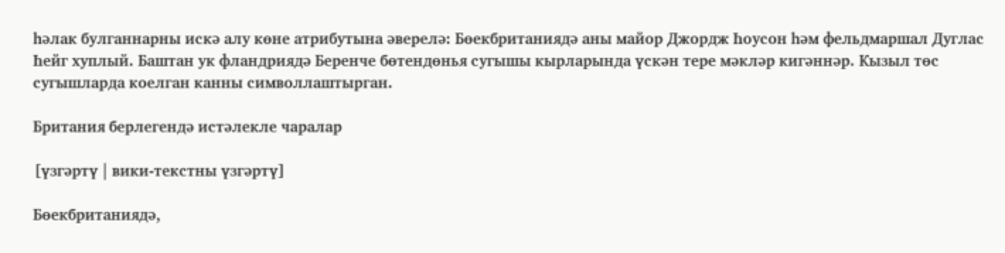һәлак булганнарны искә алу көне атрибутына әверелә: Бөекбританиядә аны майор Джордж Һоусон һәм фельдмаршал Дуглас Һейг хуплый. Баштан ук фландриядә Беренче бөтендөнья сугышы кырларында үскән тере мәкләр кигәннәр. Кызыл төс сугышларда коелган канны символлаштырган.

Британия берлегендә истәлекле чаралар

[үзгәртү | вики-текстны үзгәртү]

Бөекбританиядә,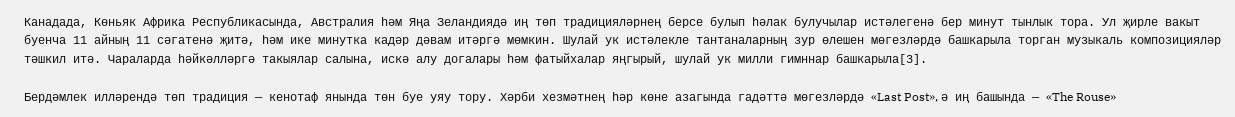Канадада, Көньяк Африка Республикасында, Австралия һәм Яңа Зеландиядә иң төп традицияләрнең берсе булып һәлак булучылар истәлегенә бер минут тынлык тора. Ул җирле вакыт буенча 11 айның 11 сәгатенә җитә, һәм ике минутка кадәр дәвам итәргә мөмкин. Шулай ук истәлекле тантаналарның зур өлешен мөгезләрдә башкарыла торган музыкаль композицияләр тәшкил итә. Чараларда һәйкәлләргә такыялар салына, искә алу догалары һәм фатыйхалар яңгырый, шулай ук милли гимннар башкарыла[3].

Бердәмлек илләрендә төп традиция — кенотаф янында төн буе уяу тору. Хәрби хезмәтнең һәр көне азагында гадәттә мөгезләрдә «Last Post», ә иң башында — «The Rouse»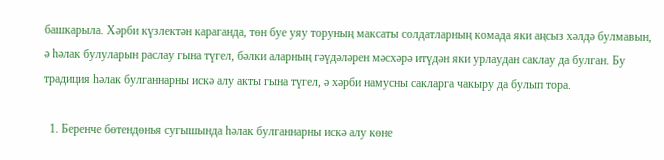башкарыла. Хәрби күзлектән караганда, төн буе уяу торуның максаты солдатларның комада яки аңсыз хәлдә булмавын, ә һәлак булуларын раслау гына түгел, бәлки аларның гәүдәләрен мәсхәрә итүдән яки урлаудан саклау да булган. Бу традиция һәлак булганнарны искә алу акты гына түгел, ә хәрби намусны сакларга чакыру да булып тора.

  1. Беренче бөтендөнья сугышында һәлак булганнарны искә алу көне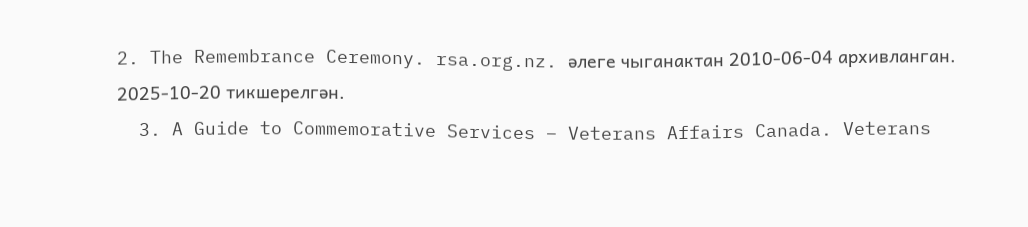2. The Remembrance Ceremony. rsa.org.nz. әлеге чыганактан 2010-06-04 архивланган. 2025-10-20 тикшерелгән.
  3. A Guide to Commemorative Services – Veterans Affairs Canada. Veterans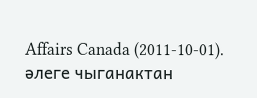Affairs Canada (2011-10-01). әлеге чыганактан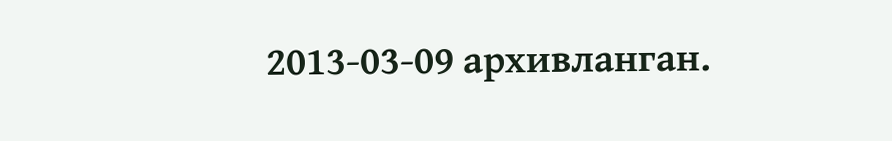2013-03-09 архивланган.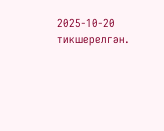2025-10-20 тикшерелгән.